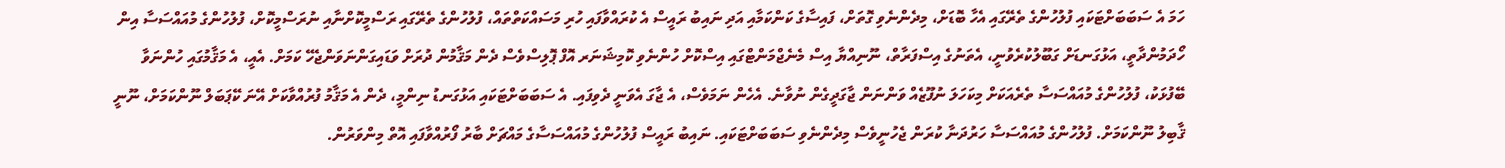ހަމަ އެ ސަބަބަށްޓަކައި ފުލުހުންގެ ތެރޭގައި އެހާ ބޮޑަށް، މިދެންނެވި ގޮތަށް، ފައިސާގެ ކަންކަމާއި އަދި ނައިބު ރައީސް އެ ކުރައްވާފައި ހުރި މަސައްކަތްތައް، ފުލުހުންގެ ތެރޭގައި ރަސްމީކޮށްނާއި ނުރަސްމީކޮށް، ފުލުހުންގެ މުއައްސަސާ އިން ހޯދަމުންދާތީ، އަޅުގަނޑަށް ގަބޫލުކުރެވުނީ، އެތަނުގެ އިސްފަރާތް، ނޫނިއްޔާ އިސް މެނެޖްމަންޓްގައި އިސްކޮށް ހުންނެވި ކޮމިޝަނަރ އޮފް ޕޮލިސްވެސް ދެން މަޤާމުން ދުރަށް ވަޑައިގަންނަވަންޖެހޭ ކަމަށް. އެއީ، އެ މަޤާމުގައި ހުންނަވާ ބޭފުޅަކު، ފުލުހުންގެ މުއައްސަސާ ތެރެއަކަށް މިކަހަލަ ނުފޫޒެއް ވަންނަން ޖާގަދީގެން ނުވާނެ. އެހެން ނަމަވެސް، އެ ޖާގަ އެވަނީ ދެވިފައި. އެ ސަބަބަށްޓަކައި އަޅުގަނޑު ނިންމީ، ދެން އެ މަޤާމު ފުރުއްވާކަށް އޭނަ ކޭޕަބަލް ނޫންކަމަށް، ނޫނީ ޤާބިލު ނޫންކަމަށް. ފުލުހުންގެ މުއައްސަސާ ހަރުދަނާ ކުރަން ޖެހުނީވެސް މިދެންނެވި ސަބަބަށްޓަކައި. ނައިބު ރައީސް ފުލުހުންގެ މުއައްސަސާގެ މައްޗަށް ބާރު ފޯރުއްވާފައި އޮތް މިންވަރުން.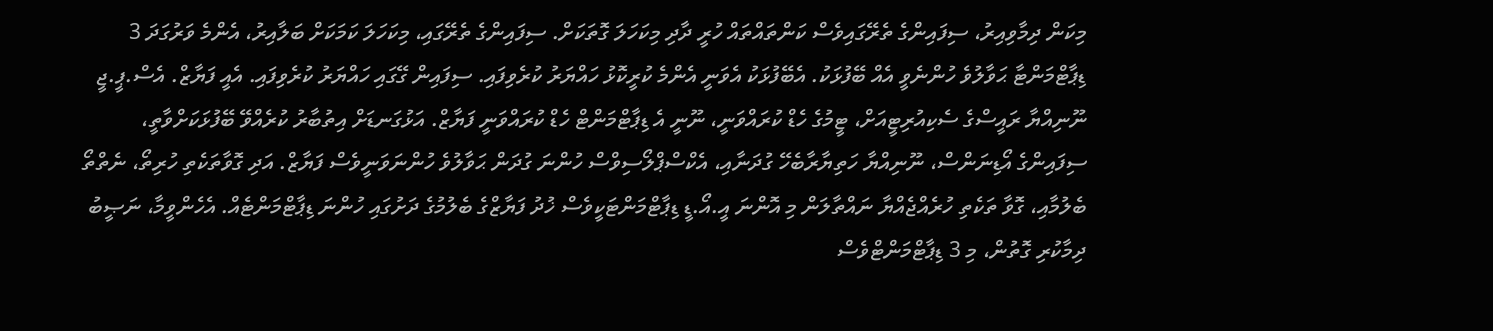މިކަން ދިމާވިއިރު، ސިފައިންގެ ތެރޭގައިވެސް ކަންތައްތައް ހުރީ ދާދި މިކަހަލަ ގޮތަކަށް. ސިފައިންގެ ތެރޭގައި، މިކަހަލަ ކަމަކަށް ބަލާއިރު، އެންމެ ވަރުގަދަ 3 ޑިޕާޓްމަންޓާ ޙަވާލުވެ ހުންނެވީ އެއް ބޭފުޅަކު. އެބޭފުޅަކު އެވަނީ އެންމެ ކުރީކޮޅު ހައްޔަރު ކުރެވިފައި. ސިފައިން ގޭގައި ހައްޔަރު ކުރެވިފައި. އެއީ ފަޔާޒް. އެސް.ޕީ.ޖީ ނޫނިއްޔާ ރައީސްގެ ސެކިއުރިޓީއަށް، ޓީމުގެ ހެޑް ކުރައްވަނީ، ނޫނީ އެ ޑިޕާޓްމަންޓް ހެޑް ކުރައްވަނީ ފަޔާޒް. އަޅުގަނޑަށް އިތުބާރު ކުރެއްވޭ ބޭފުޅަކަށްވާތީ، ސިފައިންގެ އޯޑިނަންސް، ނޫނިއްޔާ ހަތިޔާރާބެހޭ ގުދަނާއި، އެކްސްޕްލޯސިވްސް ހުންނަ ގުދަން ޙަވާލުވެ ހުންނަވަނީވެސް ފަޔާޒް. އަދި ގޮވާތަކެތި ހުރިތޯ، ނެތްތޯ ބެލުމާއި، ގޮވާ ތަކެތި ހުރެއްޖެއްޔާ ނައްތާލަން މި އޮންނަ އީ.އޯ.ޑީ ޑިޕާޓްމަންޓަކީވެސް ޚުދު ފަޔާޒްގެ ބެލުމުގެ ދަށުގައި ހުންނަ ޑިޕާޓްމަންޓެއް. އެހެންވީމާ، ނަޞީބު ދިމާކުރި ގޮތުން، މި 3 ޑިޕާޓްމަންޓްވެސް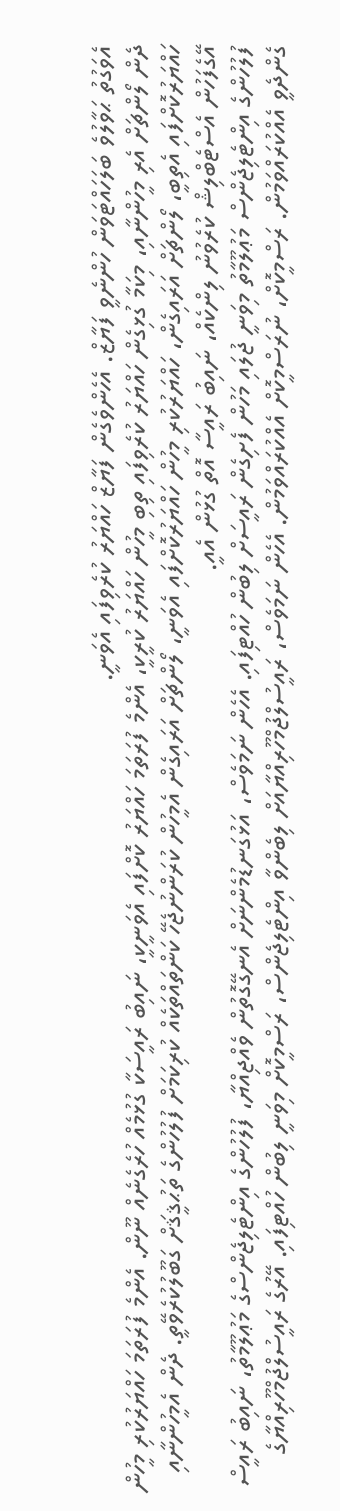އެވަގުތު ޙަވާލުވެ ބަލަހައްޓަވަން ހުންނެވީ ފަޔާޒް. އެހެންވެގެން ފަޔާޒް ހައްޔަރު ކުރެވިފައި އެވަނީ.
ދެން ލޯންޗަށް އެރި މީހުންނާއި، މިކަމާ ގުޅިގެން ހައްޔަރު ކުރެވިފައި ތިބި މީހުން ހައްޔަރު ކުރީކީ، އެންމެ ފުރަތަމަ ހައްޔަރު ކޮށްފައި އެވަނީކީ، ނައިބު ރައީސަކާ ގުޅުމެއް ހުރެގެނެއް ނޫން. އެންމެ ފުރަތަމަ ހައްޔަރުކުރި މީހުން ހައްޔަރުކޮށްފައި އެތިބީ، ލޯންޗަށް އަރައިގެން، ހައްޔަރުކުރި މީހުން ހައްޔަރުކޮށްފައި އެވަނީ، ލޯންޗަށް އަރައިގެން އެމީހުން ކުރަންނުޖެހޭ ކަންތައްތަކެއް ކުރިކަމަށް ފުލުހުންގެ ތަޙުޤީޤަށް ގަބޫލުކުރެވޭތީ. ދެން އެމީހުންނާއި އޭގެފަހުން އެސްޓެބްލިޝް ކުރެވުނު ލިންކެއް، ނައިބު ރައީސާ އޮތް ގުޅުން އެއީ.
ފުލުހުންގެ އިންޓެލިޖެންސް މަޢުލޫމާތު މިވަނީ ޖުލައި މަހުން ފެށިގެން ރައީސަށް ލިބުން ހުއްޓިފައި. އެހެން ނަމަވެސް، އަޅުގަނޑުމެންނަށް އެނގޭގޮތުން ވެއްޖިއްޔާ، ފުލުހުންގެ އިންޓެލިޖެންސްގެ މަޢުލޫމާތު، ނައިބު ރައީސް ގެންދެވީ އެއްކުރައްވަމުން. ރަސްމީކޮށް، ނުރަސްމީކޮށް އެއްކުރައްވަމުން. އެހެން ނަމަވެސް، ރައީސުލްޖުމްހޫރިއްޔާއަށް ލިބެންވާ އިންޓެލިޖެންސް، ރަސްމީކޮށް މިވަނީ ލިބުން ހުއްޓިފައި. އޭރުގެ ރައީސުލްޖުމްހޫރިއްޔާގެ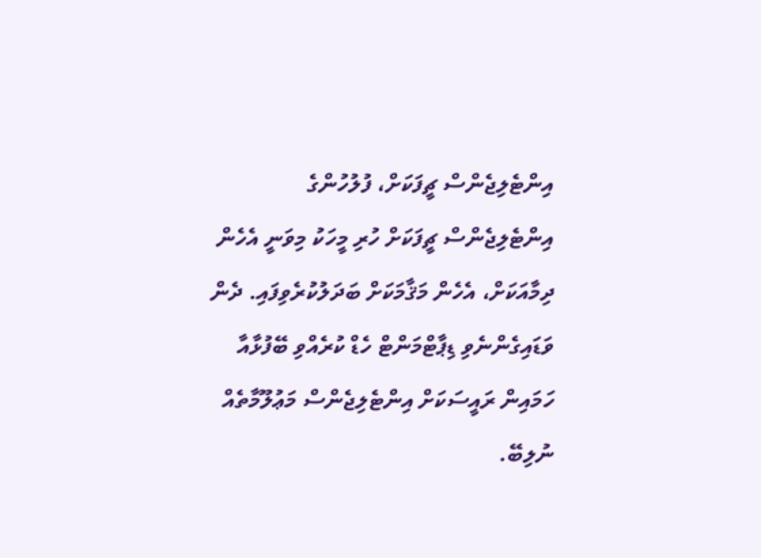އިންޓެލިޖެންސް ޗީފަކަށް، ފުލުހުންގެ އިންޓެލިޖެންސް ޗީފަކަށް ހުރި މީހަކު މިވަނީ އެހެން ދިމާއަކަށް، އެހެން މަޤާމަކަށް ބަދަލުކުރެވިފައި. ދެން ވަޑައިގެންނެވި ޑިޕާޓްމަންޓް ހެޑް ކުރެއްވި ބޭފުޅާއާ ހަމައިން ރައީސަކަށް އިންޓެލިޖެންސް މަޢުލޫމާތެއް ނުލިބޭ.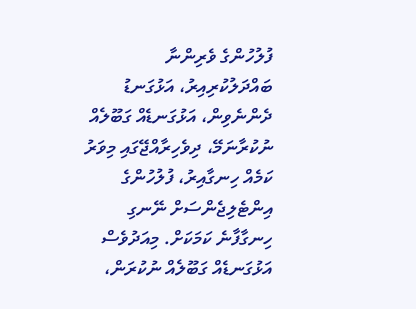ފުލުހުންގެ ވެރިންނާ ބައްދަލުކުރިއިރު، އަޅުގަނޑު ދެންނެވިން، އަޅުގަނޑެއް ގަބޫލެއް ނުކުރާނަމޭ، ދިވެހިރާއްޖޭގައި މިވަރު ކަމެއް ހިނގާއިރު، ފުލުހުންގެ އިންޓެލިޖެންސަށް ނޭނގި ހިނގާފާނެ ކަމަކަށް. މިއަދުވެސް އަޅުގަނޑެއް ގަބޫލެއް ނުކުރަން،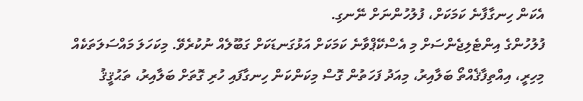އެކަން ހިނގާފާނެ ކަމަކަށް، ފުލުހުންނަށް ނޭނގި.
ފުލުހުންގެ އިންޓެލިޖެންސަށް މި އެސްކޭޕްވާނެ ކަމަކަށް އަޅުގަނޑަކަށް ގަބޫލެއް ނުކުރެވޭ. މިކަހަލަ މައްސަލަތަކެއް މިހިރީ، އިއްތިފާޤެއްތޯ ބަލާއިރު، މިއަދު ފަހަތުން ގޮސް މިކަންކަން ހިނގާފައި ހުރި ގޮތަށް ބަލާއިރު، ތަޙުޤީޤު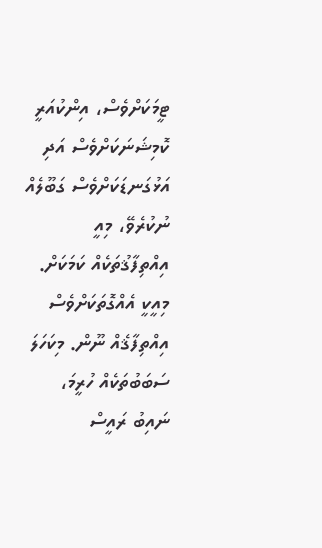ޓީމަކަށްވެސް، އިންކުއަރީ ކޮމިޝަނަކަށްވެސް އަދި އަޅުގަނޑަކަށްވެސް ގަބޫލެއް ނުކުރެވޭ، މިއީ އިއްތިފާޤުތަކެއް ކަމަކަށް. މިއީކީ އެއްގޮތަކަށްވެސް އިއްތިފާޤެއް ނޫން. މިކަހަލަ ސަބަބުތަކެއް ހުރީމަ، ނައިބު ރައީސް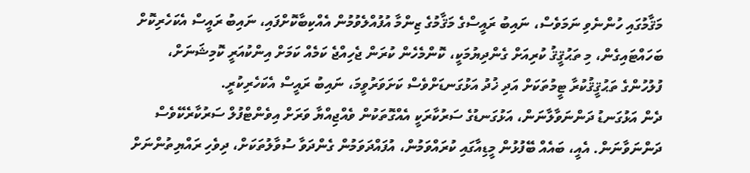މަޤާމުގައި ހުންނެވި ނަމަވެސް، ނައިބު ރައީސްގެ މަޤާމުގެ ޒިންމާ އުފުއްލެވުމުން އެއްކިބާކޮށްފައި، ނައިބު ރައީސް އެކަހެރިކޮށް ބަހައްޓައިގެން، މި ތަޙުޤީޤު ކުރިއަށް ގެންދިޔުމަކީ، ކޮންމެހެން ކުރަން ޖެހިއްޖެ ކަމެއް ކަމަށް އިންކުއަރީ ކޮމިޝަނަށް، ފުލުހުންގެ ތަޙުޤީޤުކުރާ ޓީމުތަކަށް އަދި ޚުދު އަޅުގަނޑަށްވެސް ކަށަވަރުވީމަ، ނައިބު ރައީސް އެކަހެރިކުރީ.
ދެން އަޅުގަނޑު ދަންނަވާލާނަން، އަޅުގަނޑުގެ ސަރުކާރަކީ އެއްގޮތަކުން ވެއްޖިއްޔާ ވަރަށް އިވެންޓްފުލް ސަރުކާރެކޭވެސް ދަންނަވާނަން. އެއީ، ބައެއް ބޭފުޅުން މީޑިއާގައި ކުރައްވަމުން، އުފައްދަވަމުން ގެންދަވާ ސުވާލުތަކަށް، ދިވެހި ރައްޔިތުންނަށް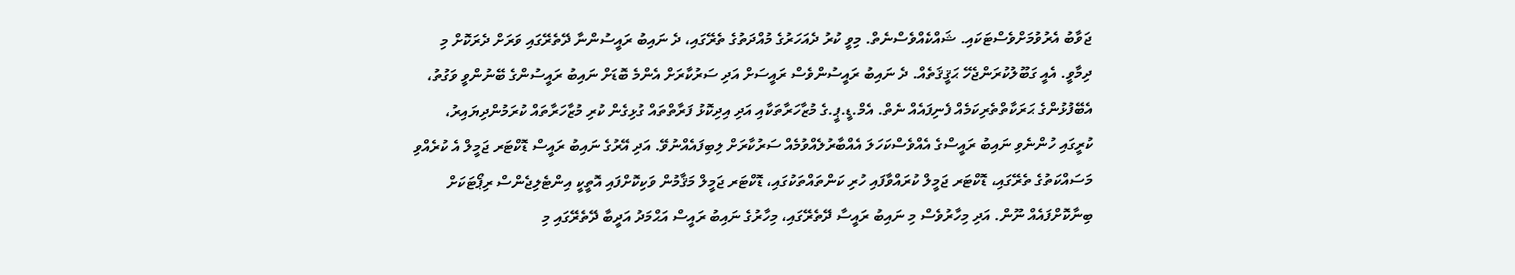ޖަވާބު އެރުވުމަށްވެސްޓަކައި. ޝައްކެއްވެސްނެތް. މިވީ ކުރު ދެއަހަރުގެ މުއްދަތުގެ ތެރޭގައި، ދެ ނައިބު ރައީސުންނާ ދޭތެރޭގައި ވަރަށް ދެރަކޮށް މި ދިމާވީ. އެއީ ގަބޫލުކުރަންޖެހޭ ޙަޤީޤަތެއް. ދެ ނައިބު ރައީސުންވެސް ރައީސަށް އަދި ސަރުކާރަށް އެންމެ ބޮޑަށް ނައިބު ރައީސުންގެ ބޭނުންވީ ވަގުތު، އެބޭފުޅުންގެ ޙަރަކާތްތެރިކަމެއް ފެނިފައެއް ނެތް. އެމް.ޑީ.ޕީ.ގެ މުޒާހަރާތަކާއި އަދި އިދިކޮޅު ފަރާތްތައް ގުޅިގެން ކުރި މުޒާހަރާތައް ކުރަމުންދިޔައިރު، ކުރީގައި ހުންނެވި ނައިބު ރައީސްގެ އެއްވެސްކަހަލަ އެއްބާރުލެއްވުމެއް ސަރުކާރަށް ލިބިފައެއްނުވޭ. އަދި އޭރުގެ ނައިބު ރައީސް ޑޮކްޓަރ ޖަމީލް އެ ކުރެއްވި މަސައްކަތުގެ ތެރޭގައި، ޑޮކްޓަރ ޖަމީލް ކުރައްވާފައި ހުރި ކަންތައްތަކުގައި، ޑޮކްޓަރ ޖަމީލް މަޤާމުން ވަކިކޮށްފައި އޮތީކީ އިންޓެލިޖެންސް ރިޕޯޓަކަށް ބިނާކޮށްފައެއް ނޫން. އަދި މިހާރުވެސް މި ނައިބު ރައީސާ ދޭތެރޭގައި، މިހާރުގެ ނައިބު ރައީސް އަޙްމަދު އަދީބާ ދޭތެރޭގައި މި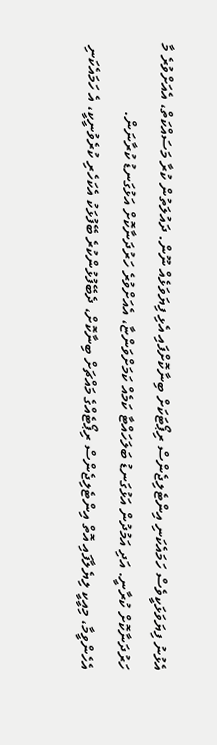އެޅުނު ފިޔަވަޅަކީވެސް ހަމައެކަނި އިންޓެލިޖެންސް ރިޕޯޓަކަށް ބިނާކޮށްފައި އެޅި ފިޔަވަޅެއް ނޫން. ދައުލަތުން ކުރާ މަސައްކަތް، އެއަށްވުރެ މާ ހަރުދަނާކޮށް ކުރާނީ. އަދި އަމުދުން އަޅުގަނޑު ބަލަހައްޓާ ކަމެއް ކަމަށްވަންޏާ، އެއަށްވުރެ ހަރުދަނާކޮށް އަޅުގަނޑު ކުރާނަން.
އެހެންވީމާ، މިއީކީ ލިޔެލާފައި އޮތް އިންޓެލިޖެންސް ރިޕޯޓެއްގެ މައްޗަށް ބިނާކޮށް، ދެބޭފުޅުންކުރެ ބޭފުޅަކު އެކަހެރި ކުރެވުނީކީ، އެ ހަމައެކަނި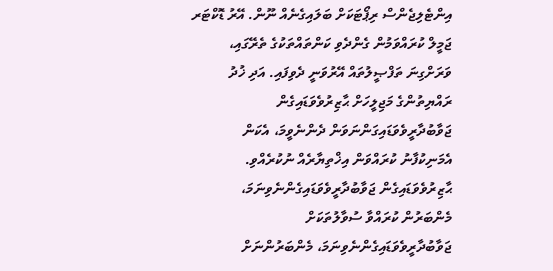އިންޓެލިޖެންސް ރިޕޯޓަކަށް ބަލައިގެނެއް ނޫން. އޭރު ޑޮކްޓަރ ޖަމީލް ކުރައްވަމުން ގެންދެވި ކަންތައްތަކުގެ ތެރޭގައި، ވަރަށްގިނަ ތަފްޞީލުތައް އޭރުވަނީ ދެވިފައި. އަދި ޚުދު ރައްޔިތުންގެ މަޖިލީހަށް ޙާޒިރުވެވަޑައިގެން ޖަވާބުދާރީވެވަޑައިގަންނަވަން ދެންނެވީމަ، އެކަން އެމަނިކުފާނު ކުރައްވަން އިޚްތިޔާރެއް ނުކުރެއްވި. ޙާޒިރުވެވަޑައިގެން ޖަވާބުދާރީވެވަޑައިގެންނެވިނަމަ، މެންބަރުން ކުރައްވާ ސުވާލުތަކަށް ޖަވާބުދާރީވެވަޑައިގެންނެވިނަމަ، މެންބަރުންނަށް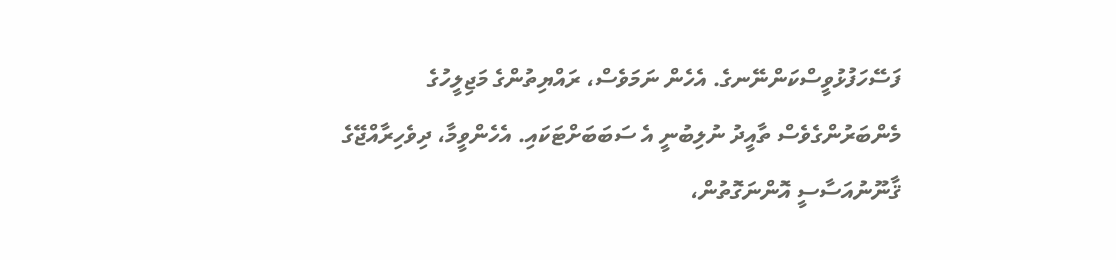ފަސޭހަފުޅުވީސްކަންނޭނގެ. އެހެން ނަމަވެސް، ރައްޔިތުންގެ މަޖިލީހުގެ މެންބަރުންގެވެސް ތާއީދު ނުލިބުނީ އެ ސަބަބަށްޓަކައި. އެހެންވީމާ، ދިވެހިރާއްޖޭގެ ޤާނޫނުއަސާސީ އޮންނަގޮތުން،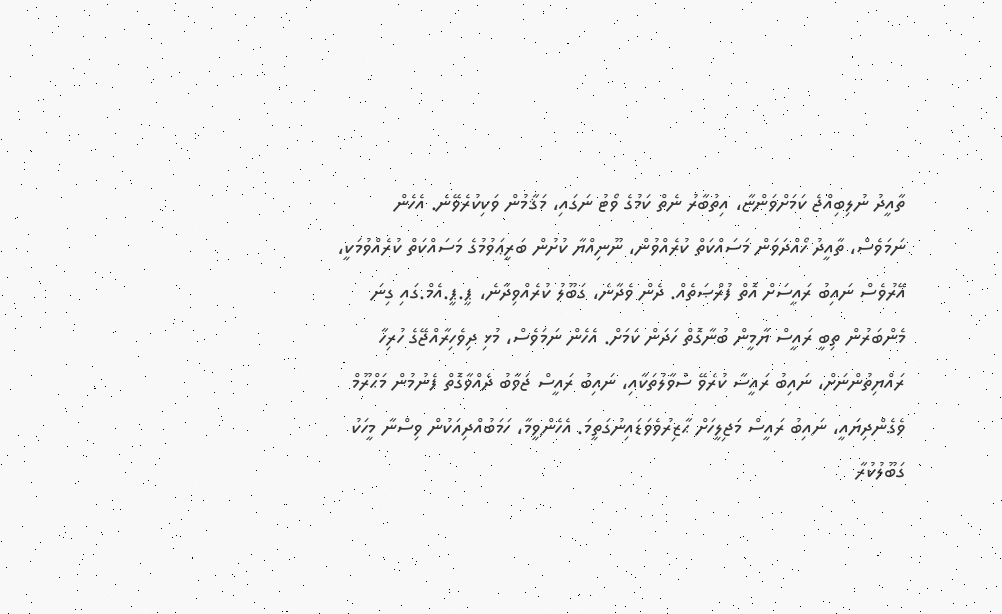ތާއީދު ނުލިބިއްޖެ ކަމަށްވަންޏާ، އިތުބާރު ނެތް ކަމުގެ ވޯޓު ނަގައި، މަޤާމުން ވަކިކުރެވޭނެ. އެހެން ނަމަވެސް، ތާއީދު ހޯއްދަވަން މަސައްކަތް ކުރެއްވުން، ނޫނިއްޔާ ކުށުން ބަރީޢަވުމުގެ މަސައްކަތް ކުރެއްވުމަކީ، އޭރުވެސް ނައިބު ރައީސަށް އޮތް ފުރްޞަތެއް. ދެން ވެދާނެ، ގަބޫލު ކުރެއްވިދާނެ، ޕީ.ޕީ.އެމް.ގައި ގިނަ މެންބަރުން ތިބީ ރައީސް ޔާމީން ބުނާގޮތް ހަދަން ކަމަށް. އެހެން ނަމަވެސް، މުޅި ދިވެހިރާއްޖޭގެ ހުރިހާ ރައްޔިތުންނަށް، ނައިބު ރައީސާ ކުރެވޭ ސުވާލުތަކާއި، ނައިބު ރައީސް ޖަވާބު ދެއްވާގޮތް ފެނުމުން މަޙްރޫމް ވެގެންދިޔައީ، ނައިބު ރައީސް މަޖިލީހަށް ޙާޒިރުވެވަޑައިނުގަތީމަ. އެހެންވީމާ، ހަމަބުއްދިއަކުން ވިސްނާ މީހަކު ގަބޫލުކުރާ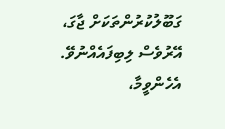ގަބޫލުކުރުންތަކަށް ޖާގަ، އޭރުވެސް ލިބިފައެއްނުވޭ. އެހެންވީމާ،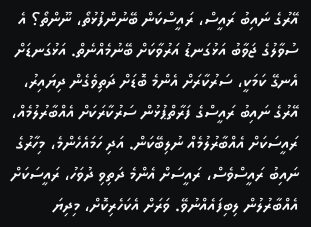އޭރުގެ ނައިބު ރައީސް، ރައީސްކަން ބޭނުންފުޅުތޯ، ނޫންތޯ؟ އެ ސުވާލުގެ ޖަވާބު އަޅުގަނޑު އަރުވާކަށް ބޭނުމެއްނެތް. އަޅުގަނޑަށް އެނގޭ ކަމަކީ، ސަރުކާރަށް އެންމެ ބޮޑަށް ދަތިވެގެން ދިޔައިރު، އޭރުގެ ނައިބު ރައީސްގެ ފަރާތްޕުޅުން ސަރުކާރަކަށް އެއްބާރުލުމެއް، ރައީސަކަށް އެއްބާރުލުމެއް ނުލިބޭކަން. އަދި ހަމައެހެންމެ، މިހާރުގެ ނައިބު ރައީސްވެސް، ރައީސަށް އެންމެ ދަތިވި ދުވަހު، ރައީސަކަށް އެއްބާރުލުން ލިބިފައެއްނުވޭ. ވަރަށް އެކަހެރިކޮށް، މިދިޔަ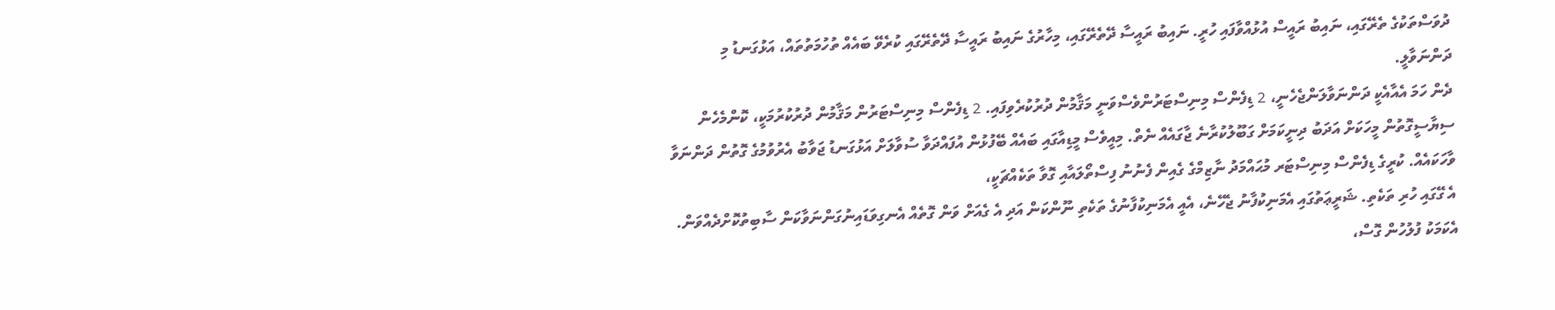ދުވަސްތަކުގެ ތެރޭގައި، ނައިބު ރައީސް އުޅުއްވާފައި ހުރީ. ނައިބު ރައީސާ ދޭތެރޭގައި، މިހާރުގެ ނައިބު ރައީސާ ދޭތެރޭގައި ކުރެވޭ ބައެއް ތުހުމަތުތައް، އަޅުގަނޑު މި ދަންނަވާލީ.
ދެން ހަމަ އެއާއެކީ ދަންނަވާލަންޖެހެނީ، 2 ޑިފެންސް މިނިސްޓަރުންވެސްވަނީ މަޤާމުން ދުރުކުރެވިފައި. 2 ޑިފެންސް މިނިސްޓަރުން މަޤާމުން ދުރުކުރުމަކީ، ކޮންމެހެން ސިޔާސީގޮތުން މީހަކަށް އަދަބު ދިނީކަމަށް ގަބޫލުކުރާނެ ޖާގައެއް ނެތް. މިއީވެސް މީޑިއާގައި ބައެއް ބޭފުޅުން އުފައްދަވާ ސުވާލަށް އަޅުގަނޑު ޖަވާބު އެރުވުމުގެ ގޮތުން ދަންނަވާ ވާހަކައެއް. ކުރީގެ ޑިފެންސް މިނިސްޓަރ މުޙައްމަދު ނާޒިމްގެ ގެއިން ފެނުނު ފިސްތޯލައާއި ގޮވާ ތަކެއްޗަކީ،
އެ ގޭގައި ހުރި ތަކެތި. ޝަރީޢަތުގައި އެމަނިކުފާނު ޖެހޭނެ، އެއީ އެމަނިކުފާނުގެ ތަކެތި ނޫންކަން އަދި އެ ގެއަށް ވަން ގޮތެއް އެނގިވަޑައިނުގަންނަވާކަން ސާބިތުކޮށްދެއްވަން. އެކަމަކު ފުލުހުން ގޮސް،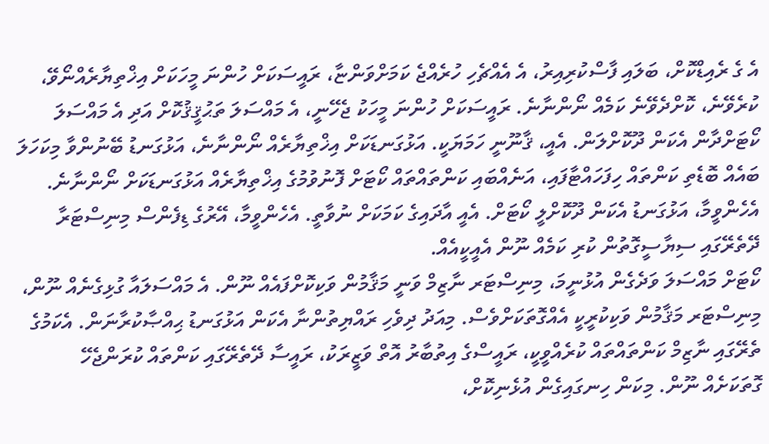އެ ގެ ރެއިޑްކޮށް، ބަލައި ފާސްކުރިއިރު، އެ އެއްޗެހި ހުރެއްޖެ ކަމަށްވަންޏާ، ރައީސަކަށް ހުންނަ މީހަކަށް އިޚްތިޔާރެއްނޯވޭ، ކުރެވޭނެ، ކޮށްދެވޭނެ ކަމެއް ނޯންނާނެ. ރައީސަކަށް ހުންނަ މީހަކު ޖެހޭނީ، އެ މައްސަލަ ތަޙުޤީޤުކޮށް އަދި އެ މައްސަލަ ކޯޓަށްދާން އެކަން ދޫކޮށްލަން. އެއީ، ޤާނޫނީ ހަމަޔަކީ. އަޅުގަނޑަކަށް އިޚްތިޔާރެއް ނޯންނާނެ، އަޅުގަނޑު ބޭނުންވާ މިކަހަލަ ބައެއް ބޮޑެތި ކަންތައް ހިފަހައްޓާފައި، އަނެއްބައި ކަންތައްތައް ކޯޓަށް ފޮނުވުމުގެ އިޚްތިޔާރެއް އަޅުގަނޑަކަށް ނޯންނާނެ. އެހެންވީމާ، އަޅުގަނޑު އެކަން ދޫކޮށްލީ ކޯޓަށް. އެއީ އާދައިގެ ކަމަކަށް ނުވާތީ. އެހެންވީމާ، އޭރުގެ ޑިފެންސް މިނިސްޓަރާ ދޭތެރޭގައި ސިޔާސީގޮތުން ކުރި ކަމެއް ނޫން އެއީކީއެއް.
ކޯޓަށް މައްސަލަ ވަދެގެން އުޅުނީމަ، މިނިސްޓަރ ނާޒިމް ވަނީ މަޤާމުން ވަކިކޮށްފައެއް ނޫން. އެ މައްސަލައާ ގުޅިގެނެއް ނޫން، މިނިސްޓަރ މަޤާމުން ވަކިކުރީކީ އެއްގޮތަކަށްވެސް. މިއަދު ދިވެހި ރައްޔިތުންނާ އެކަން އަޅުގަނޑު ޙިއްޞާކުރާނަން. އެކަމުގެ ތެރޭގައި ނާޒިމް ކަންތައްތައް ކުރެއްވީކީ، ރައީސްގެ އިތުބާރު އޮތް ވަޒީރަކު، ރައީސާ ދޭތެރޭގައި ކަންތައް ކުރަންޖެހޭ ގޮތަކަށެއް ނޫން. މިކަން ހިނގައިގެން އުޅެނިކޮށް،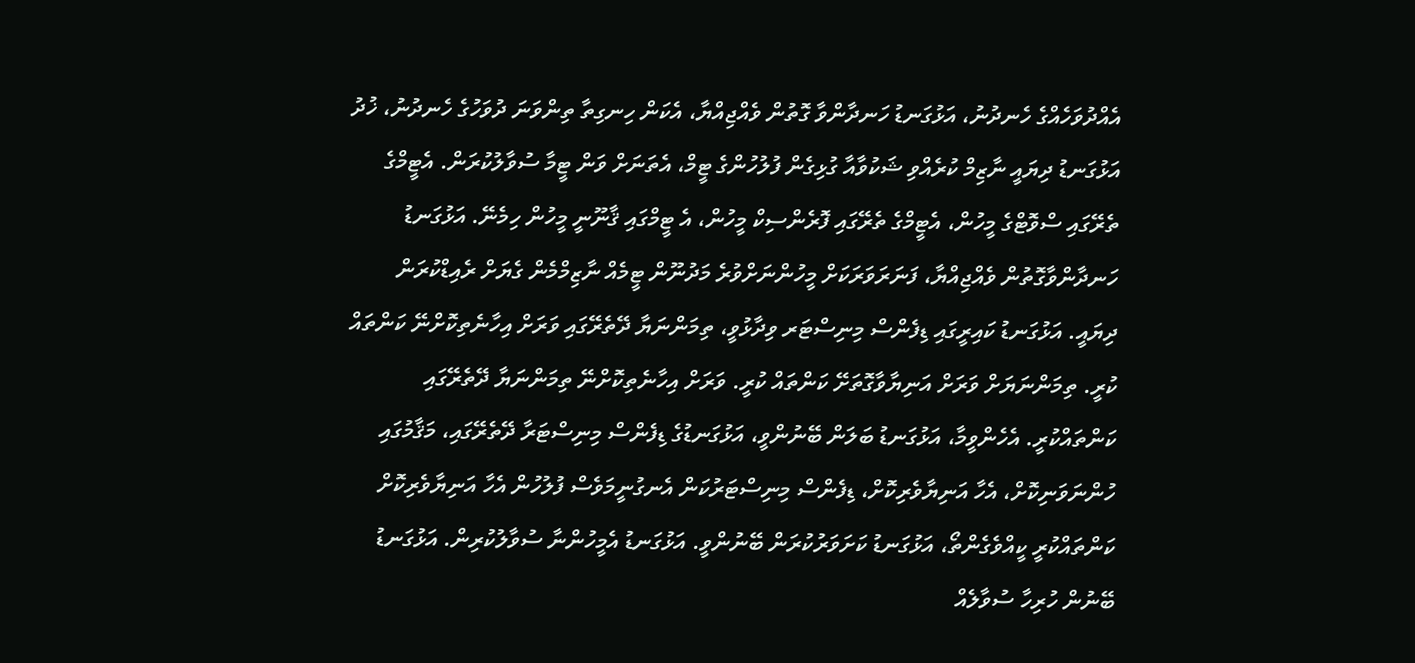އެއްދުވަހެއްގެ ހެނދުނު، އަޅުގަނޑު ހަނދާންވާ ގޮތުން ވެއްޖިއްޔާ، އެކަން ހިނގިތާ ތިންވަނަ ދުވަހުގެ ހެނދުނު، ޚުދު އަޅުގަނޑު ދިޔައީ ނާޒިމް ކުރެއްވި ޝަކުވާއާ ގުޅިގެން ފުލުހުންގެ ޓީމް، އެތަނަށް ވަން ޓީމާ ސުވާލުކުރަން. އެޓީމްގެ ތެރޭގައި ސްވޮޓްގެ މީހުން، އެޓީމްގެ ތެރޭގައި ފޮރެންސިކް މީހުން، އެ ޓީމްގައި ޤާނޫނީ މީހުން ހިމެނޭ. އަޅުގަނޑު ހަނދާންވާގޮތުން ވެއްޖިއްޔާ، ފަނަރަވަރަކަށް މީހުންނަށްވުރެ މަދުނޫން ޓީމެއް ނާޒިމްމެން ގެޔަށް ރެއިޑްކުރަން ދިޔައީ. އަޅުގަނޑު ކައިރީގައި ޑިފެންސް މިނިސްޓަރ ވިދާޅުވީ، ތިމަންނަޔާ ދޭތެރޭގައި ވަރަށް އިހާނެތިކޮށްނޭ ކަންތައް ކުރީ. ތިމަންނަޔަށް ވަރަށް އަނިޔާވާގޮތަށޭ ކަންތައް ކުރީ. ވަރަށް އިހާނެތިކޮށްނޭ ތިމަންނަޔާ ދޭތެރޭގައި ކަންތައްކުރީ. އެހެންވީމާ، އަޅުގަނޑު ބަލަން ބޭނުންވީ، އަޅުގަނޑުގެ ޑިފެންސް މިނިސްޓަރާ ދޭތެރޭގައި، މަޤާމުގައި ހުންނަވަނިކޮށް، އެހާ އަނިޔާވެރިކޮށް، ޑިފެންސް މިނިސްޓަރުކަން އެނގުނީމަވެސް ފުލުހުން އެހާ އަނިޔާވެރިކޮށް ކަންތައްކުރީ ކީއްވެގެންތޯ، އަޅުގަނޑު ކަށަވަރުކުރަން ބޭނުންވީ. އަޅުގަނޑު އެމީހުންނާ ސުވާލުކުރިން. އަޅުގަނޑު ބޭނުން ހުރިހާ ސުވާލެއް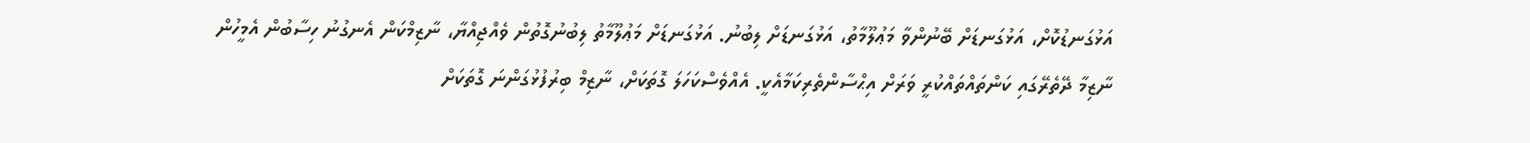އަޅުގަނޑުކޮށް، އަޅުގަނޑަށް ބޭނުންވާ މަޢުލޫމާތު، އަޅުގަނޑަށް ލިބުނު. އަޅުގަނޑަށް މަޢުލޫމާތު ލިބުނުގޮތުން ވެއްޖިއްޔާ، ނާޒިމްކަން އެނގުނު ހިސާބުން އެމީހުން ނާޒިމާ ދޭތެރޭގައި ކަންތައްތައްކުރީ ވަރަށް އިޙްސާންތެރިކަމާއެކީ. އެއްވެސްކަހަލަ ގޮތަކަށް، ނާޒިމް ބިރުފުޅުގަންނަ ގޮތަކަށް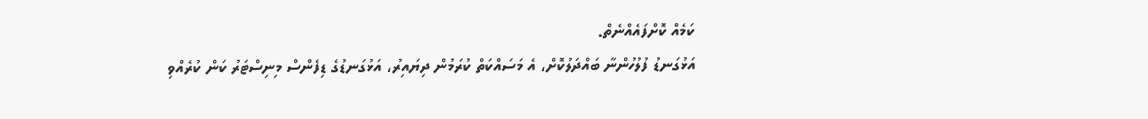ކަމެއް ކޮށްފައެއްނެތް.
އަޅުގަނޑު ފުލުހުންނާ ބައްދަލުކޮށް، އެ މަސައްކަތް ކުރަމުން ދިޔައިރު، އަޅުގަނޑުގެ ޑިފެންސް މިނިސްޓަރު ކަން ކުރެއްވި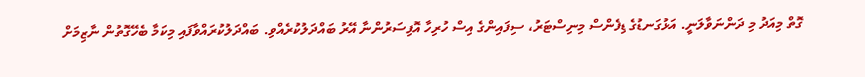ގޮތް މިއަދު މި ދަންނަވާލަނީ. އަޅުގަނޑުގެ ޑިފެންސް މިނިސްޓަރު، ސިފައިންގެ އިސް ހުރިހާ އޮފިސަރުންނާ އޭރު ބައްދަލުކުރެއްވި. ބައްދަލުކުރައްވާފައި މިކަމާ ބެހޭގޮތުން ނާޒިމަށް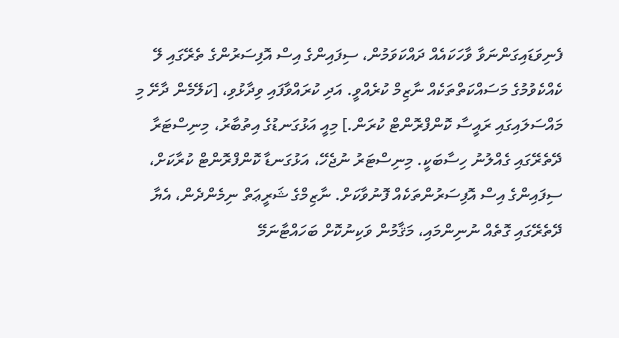ފެނިވަޑައިގަންނަވާ ވާހަކައެއް ދައްކަވަމުން، ސިފައިންގެ އިސް އޮފިސަރުންގެ ތެރޭގައި ލޭ ކެއްކެވުމުގެ މަސައްކަތްތަކެއް ނާޒިމް ކުރެއްވީ. އަދި ކުރައްވާފައި ވިދާޅުވި، [ކަލޭމެން ދާށޭ މި މައްސަލައިގައި ރައީސާ ކޮންފްރޮންޓް ކުރަން.] މިއީ އަޅުގަނޑުގެ އިތުބާރު، މިނިސްޓަރާ ދޭތެރޭގައި ގެއްލުނު ހިސާބަކީ. މިނިސްޓަރު ނުޖެހޭ، އަޅުގަނޑާ ކޮންފްރޮންޓް ކުރާކަށް، ސިފައިންގެ އިސް އޮފިސަރުންތަކެއް ފޮނުވާކަށް. ނާޒިމްގެ ޝަރީޢަތް ނިމެންދެން، އެޔާ ދޭތެރޭގައި ގޮތެއް ނުނިންމައި، މަޤާމުން ވަކިނުކޮށް ބަހައްޓާނަމޭ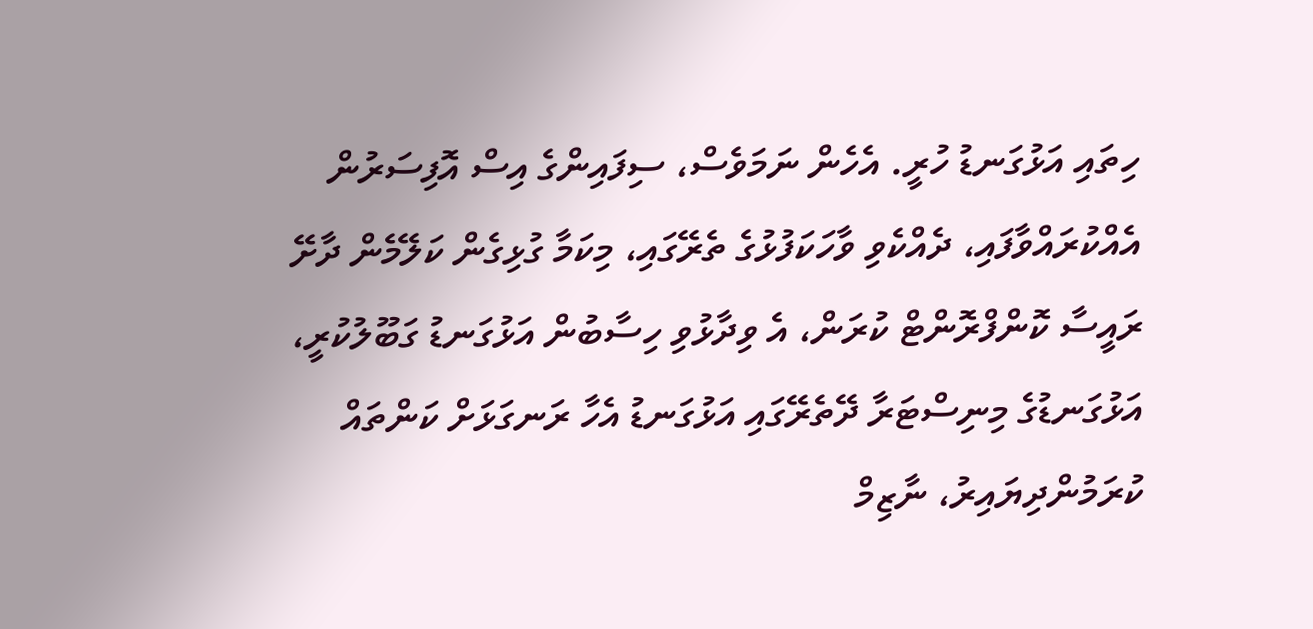ހިތައި އަޅުގަނޑު ހުރީ. އެހެން ނަމަވެސް، ސިފައިންގެ އިސް އޮފިސަރުން އެއްކުރައްވާފައި، ދެއްކެވި ވާހަކަފުޅުގެ ތެރޭގައި، މިކަމާ ގުޅިގެން ކަލޭމެން ދާށޭ ރައީސާ ކޮންފްރޮންޓް ކުރަން، އެ ވިދާޅުވި ހިސާބުން އަޅުގަނޑު ގަބޫލުކުރީ، އަޅުގަނޑުގެ މިނިސްޓަރާ ދޭތެރޭގައި އަޅުގަނޑު އެހާ ރަނގަޅަށް ކަންތައް ކުރަމުންދިޔައިރު، ނާޒިމް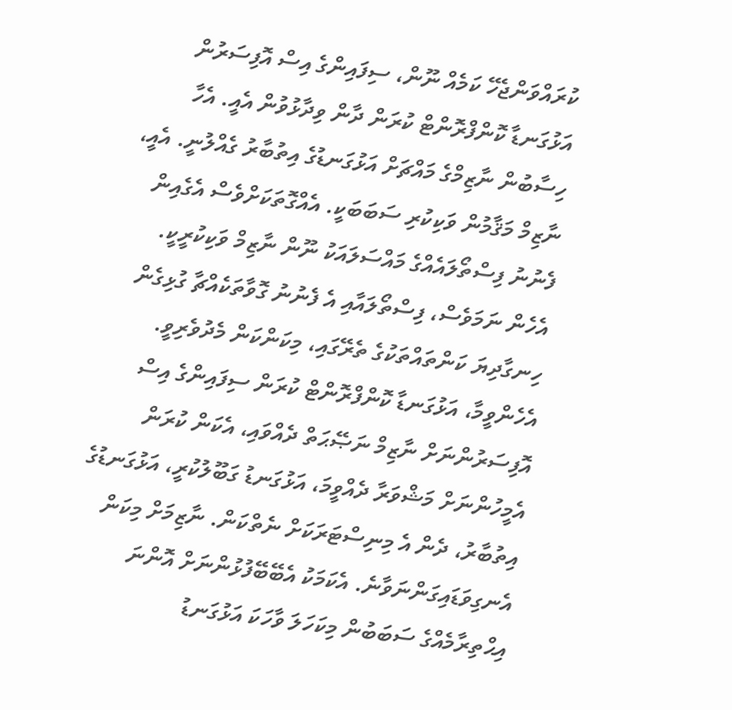ކުރައްވަންޖެހޭ ކަމެއް ނޫން، ސިފައިންގެ އިސް އޮފިސަރުން އަޅުގަނޑާ ކޮންފްރޮންޓް ކުރަން ދާން ވިދާޅުވުން އެއީ. އެހާ ހިސާބުން ނާޒިމްގެ މައްޗަށް އަޅުގަނޑުގެ އިތުބާރު ގެއްލުނީ. އެއީ، ނާޒިމް މަޤާމުން ވަކިކުރި ސަބަބަކީ. އެއްގޮތަކަށްވެސް އެގެއިން ފެނުނު ފިސްތޯލައެއްގެ މައްސަލައަކު ނޫން ނާޒިމް ވަކިކުރީކީ. އެހެން ނަމަވެސް، ފިސްތޯލައާއި އެ ފެނުނު ގޮވާތަކެއްޗާ ގުޅިގެން ހިނގާދިޔަ ކަންތައްތަކުގެ ތެރޭގައި، މިކަންކަން މެދުވެރިވީ. އެހެންވީމާ، އަޅުގަނޑާ ކޮންފްރޮންޓް ކުރަން ސިފައިންގެ އިސް އޮފިސަރުންނަށް ނާޒިމް ނަޞޭޙަތް ދެއްވައި، އެކަން ކުރަން އެމީހުންނަށް މަޝްވަރާ ދެއްވީމަ، އަޅުގަނޑު ގަބޫލުކުރީ، އަޅުގަނޑުގެ އިތުބާރު، ދެން އެ މިނިސްޓަރަކަށް ނެތްކަން. ނާޒިމަށް މިކަން އެނގިވަޑައިގަންނަވާނެ. އެކަމަކު އެބޭބޭފުޅުންނަށް އޮންނަ އިޙްތިރާމެއްގެ ސަބަބުން މިކަހަލަ ވާހަކަ އަޅުގަނޑު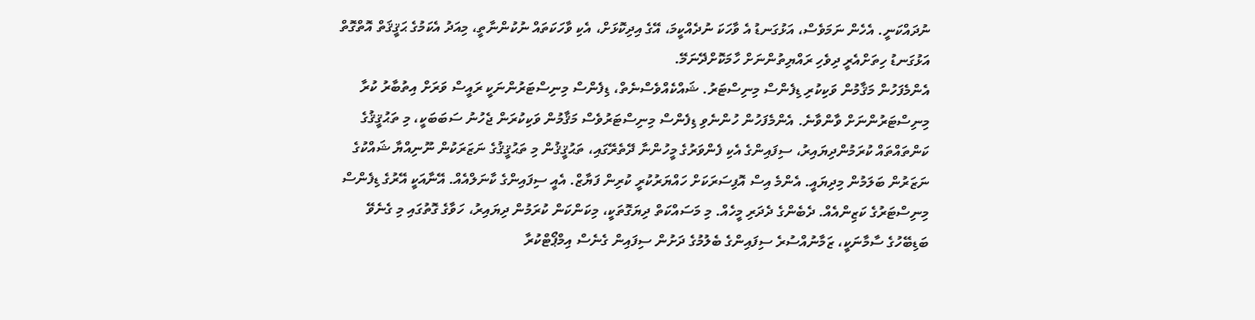ނުދައްކަނީ. އެހެން ނަމަވެސް، އަޅުގަނޑު އެ ވާހަކަ ނުދެއްކީމަ، އޭގެ އިދިކޮޅަށް، އެކި ވާހަކަތައް ނުކުންނާތީ، މިއަދު އެކަމުގެ ޙަޤީޤަތް އޮތްގޮތް އަޅުގަނޑު ހިތަށްއެރީ ދިވެހި ރައްޔިތުންނަށް ހާމަކޮށްދޭނަމޭ.
އެންމެފަހުން މަޤާމުން ވަކިކުރި ޑިފެންސް މިނިސްޓަރު. ޝައްކެއްވެސްނެތް، ޑިފެންސް މިނިސްޓަރުންނަކީ ރައީސް ވަރަށް އިތުބާރު ކުރާ މިނިސްޓަރުންނަށް ވާންވާނެ. އެންމެފަހުން ހުންނެވި ޑިފެންސް މިނިސްޓަރުވެސް މަޤާމުން ވަކިކުރަން ޖެހުނު ސަބަބަކީ، މި ތަޙުޤީޤުގެ ކަންތައްތައް ކުރަމުންދިޔައިރު، ސިފައިންގެ އެކި ފެންވަރުގެ މީހުންނާ ދޭތެރޭގައި، ތަޙުޤީޤުން މި ތަޙުޤީޤުގެ ނަޒަރަކުން ނޫނިއްޔާ ޝައްކުގެ ނަޒަރުން ބަލަމުން މިދިޔައީ. އެންމެ އިސް އޮފިސަރަކަށް ހައްޔަރުކުރީ ކުރިން ފަޔާޒް. އެއީ ސިފައިންގެ ކާނަލްއެއް. އޭނާއަކީ އޭރުގެ ޑިފެންސް މިނިސްޓަރުގެ ކަޒިންއެއް. ދެބެންގެ ދެދަރި މީހެއް. މި މަސައްކަތް ދިޔަގޮތަކީ، މިކަންކަން ކުރަމުން ދިޔައިރު، ހަވާގެ ގޮތުގައި މި ގެނެވޭ ބަޑިބޭހުގެ ސާމާނަކީ، ޒަމާނުއްސުރެ ސިފައިންގެ ބެލުމުގެ ދަށުން ސިފައިން ގެނެސް އިމްޕޯޓްކުރާ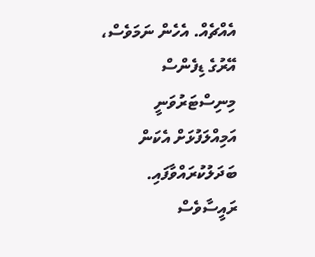އެއްޗެއް. އެހެން ނަމަވެސް، އޭރުގެ ޑިފެންސް މިނިސްޓަރުވަނީ އަމިއްލަފުޅަށް އެކަން ބަދަލުކުރައްވާފައި. ރައީސާވެސް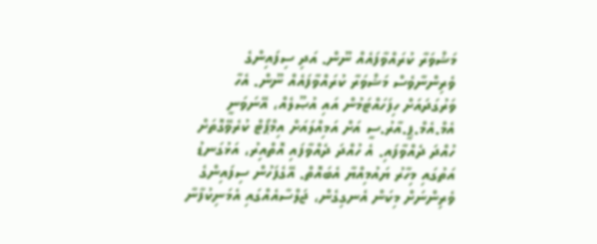މަޝްވަރާ ކުރައްވާފައެއް ނޫން. އަދި ސިފައިންގެ ވެރިންނާވެސް މަޝްވަރާ ކުރައްވާފައެއް ނޫން. އެހާ ވަރުގަދައަށް ހިފަހައްޓަމުން އައި އުޞޫލެއް، އޭނަވަނީ އެމް.އެމް.ޕީ.އާރު.ސީ އަށް އަމިއްލައަށް އިމްޕޯޓް ކުރެވޭގޮތަށް ހުއްދަ ދެއްވާފައި. އެ ހުއްދަ ދެއްވާފައި އޮތްއިރު، އަޅުގަނޑު އަތުގައި މިހާރު ޔައުމިއްޔާ އެބައޮތް. އޭގެފަހުން ސިފައިންގެ ވެރިންނަށް މިކަން އެނގިގެން، ޖަލްސާއެއްގައި އެމަނިކުފާނާ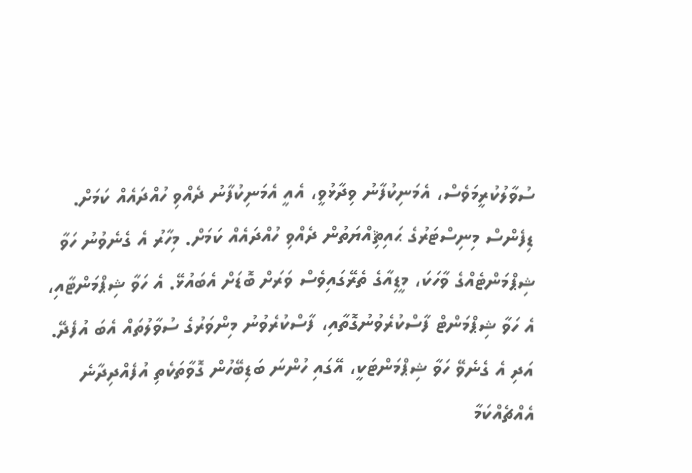ސުވާލުކުރީމަވެސް، އެމަނިކުފާނު ވިދާޅުވީ، އެއީ އެމަނިކުފާނު ދެއްވި ހުއްދައެއް ކަމަށް. ޑިފެންސް މިނިސްޓަރުގެ ޙައިޘިއްޔަތުން ދެއްވި ހުއްދައެއް ކަމަށް. މިހާރު އެ ގެނެވުނު ހަވާ ޝިޕްމަންޓެއްގެ ވާހަކަ، މީޑިއާގެ ތެރޭގައިވެސް ވަރަށް ބޮޑަށް އެބައުޅޭ. އެ ހަވާ ޝިޕްމަންޓާއި، އެ ހަވާ ޝިޕްމަންޓް ފާސްކުރެވުނުގޮތާއި، ފާސްކުރެވުނު މިންވަރުގެ ސުވާލުތައް އެބަ އުފެދޭ. އަދި އެ ގެނެވޭ ހަވާ ޝިޕްމަންޓަކީ، އޭގައި ހުންނަ ބަޑިބޭހުން ގޮވާތަކެތި އުފެއްދިދާނެ އެއްޗެއްކަމާ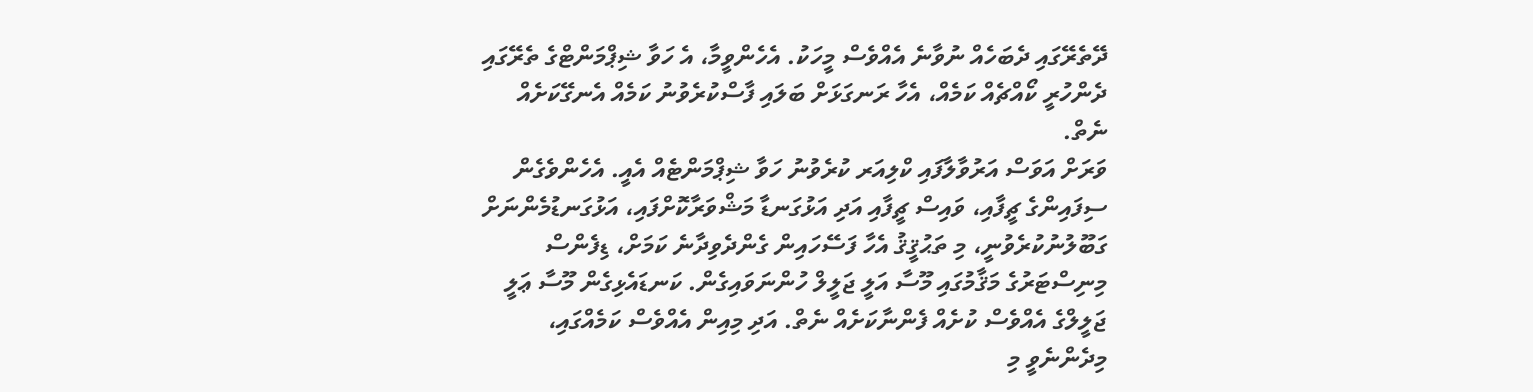ދޭތެރޭގައި ދެބަހެއް ނުވާނެ އެއްވެސް މީހަކު. އެހެންވީމާ، އެ ހަވާ ޝިޕްމަންޓްގެ ތެރޭގައި ދެންހުރީ ކޯއްޗެއް ކަމެއް، އެހާ ރަނގަޅަށް ބަލައި ފާސްކުރެވުނު ކަމެއް އެނގޭކަށެއް ނެތް.
ވަރަށް އަވަސް އަރުވާލާފައި ކްލިއަރ ކުރެވުނު ހަވާ ޝިޕްމަންޓެއް އެއީ. އެހެންވެގެން ސިފައިންގެ ޗީފާއި، ވައިސް ޗީފާއި އަދި އަޅުގަނޑާ މަޝްވަރާކޮށްފައި، އަޅުގަނޑުމެންނަށް ގަބޫލުނުކުރެވުނީ، މި ތަޙުޤީޤު އެހާ ފަސޭހައިން ގެންދެވިދާނެ ކަމަށް، ޑިފެންސް މިނިސްޓަރުގެ މަޤާމުގައި މޫސާ އަލީ ޖަލީލް ހުންނަވައިގެން. ކަނޑައެޅިގެން މޫސާ ޢަލީ ޖަލީލްގެ އެއްވެސް ކުށެއް ފެންނާކަށެއް ނެތް. އަދި މިއިން އެއްވެސް ކަމެއްގައި، މިދެންނެވީ މި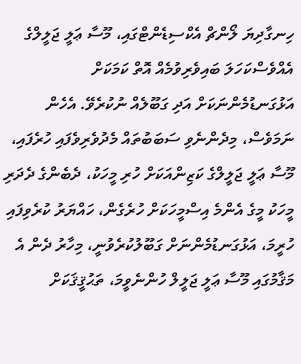ހިނގާދިޔަ ލޯންޗް އެކްސިޑެންޓްގައި، މޫސާ ޢަލީ ޖަލީލްގެ އެއްވެސްކަހަލަ ބައިވެރިވުމެއް އޮތް ކަމަކަށް އަޅުގަނޑުމެންނަކަށް އަދި ގަބޫލެއް ނުކުރެވޭ. އެހެން ނަމަވެސް، މިދެންނެވި ސަބަބުތައް މެދުވެރިވެފައި ހުރެފައި، މޫސާ ޢަލީ ޖަލީލްގެ ކަޒިންއަކަށް ހުރި މީހަކު، ދެބެންގެ ދެދަރި މީހަކު މީގެ އެންމެ އިސްމީހަކަށް ހުރެގެން، ހައްޔަރު ކުރެވިފައި ހުރީމަ، އަޅުގަނޑުމެންނަށް ގަބޫލުކުރެވުނީ، މިހާރު ދެން އެ މަޤާމުގައި މޫސާ ޢަލީ ޖަލީލް ހުންނެވީމަ، ތަޙުޤީޤަކަށް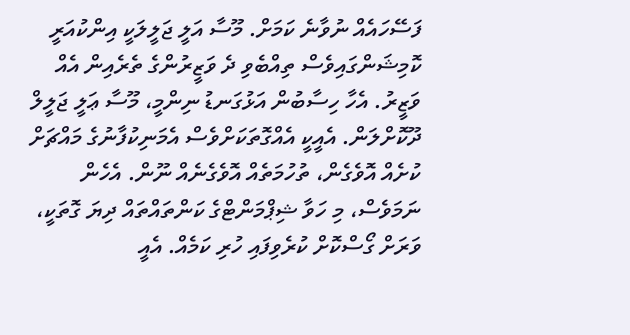ފަސޭހައެއް ނުވާނެ ކަމަށް. މޫސާ އަލީ ޖަލީލަކީ އިންކުއަރީ ކޮމިޝަންގައިވެސް ތިއްބެވި ދެ ވަޒީރުންގެ ތެރެއިން އެއް ވަޒީރު. އެހާ ހިސާބުން އަޅުގަނޑު ނިންމީ، މޫސާ ޢަލީ ޖަލީލް ދޫކޮށްލަން. އެއީކީ އެއްގޮތަކަށްވެސް އެމަނިކުފާނުގެ މައްޗަށް ކުށެއް އޮވެގެން، ތުހުމަތެއް އޮވެގެނެއް ނޫން. އެހެން ނަމަވެސް، މި ހަވާ ޝިޕްމަންޓްގެ ކަންތައްތައް ދިޔަ ގޮތަކީ، ވަރަށް ގޯސްކޮށް ކުރެވިފައި ހުރި ކަމެއް. އެއީ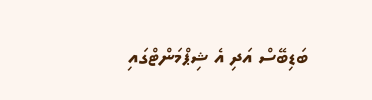ބަޑިބޭސް އަދި އެ ޝިޕްމަންޓްގައި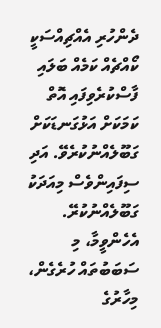ދެންހުރި އެއްޗިއްސަކީ ކޯއްޗެއް ކަމެއް ބަލައި ފާސްކުރެވިފައި އޮތް ކަމަކަށް އަޅުގަނޑަކަށް ގަބޫލެއްނުކުރެވޭ. އަދި ސިފައިންވެސް މިއަދަކު ގަބޫލެއްނުކުރޭ. އެހެންވީމާ، މި ސަބަބުތައް ހުރެގެން، މިހާރުގެ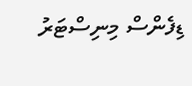ޑިފެންސް މިނިސްޓަރު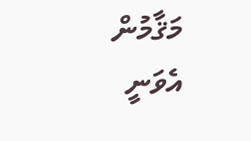މަޤާމުން އެވަނީ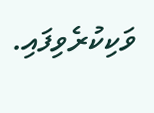ވަކިކުރެވިފައި.